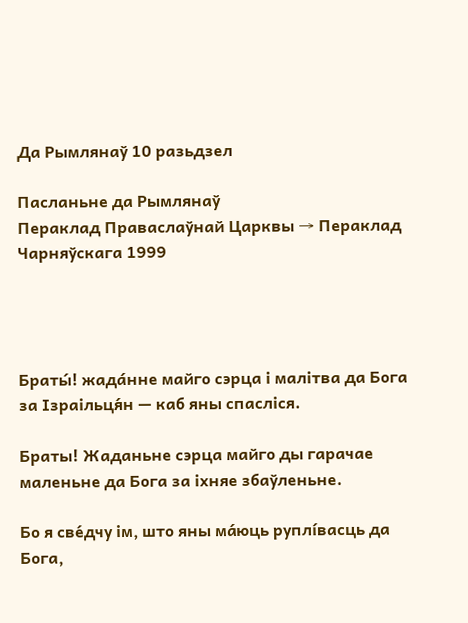Да Рымлянаў 10 разьдзел

Пасланьне да Рымлянаў
Пераклад Праваслаўнай Царквы → Пераклад Чарняўскага 1999




Браты́! жада́нне майго сэрца і малітва да Бога за Ізраільця́н — каб яны спасліся.

Браты! Жаданьне сэрца майго ды гарачае маленьне да Бога за іхняе збаўленьне.

Бо я све́дчу ім, што яны ма́юць руплíвасць да Бога,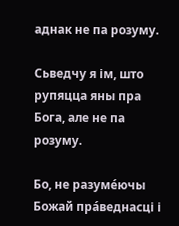аднак не па розуму.

Сьведчу я ім, што рупяцца яны пра Бога, але не па розуму.

Бо, не разуме́ючы Божай пра́веднасці і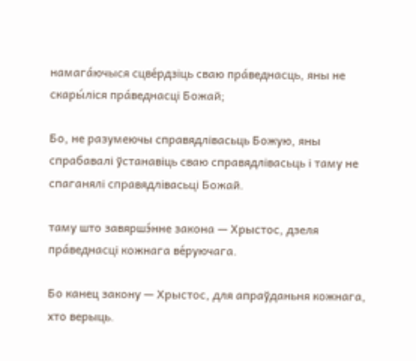намага́ючыся сцве́рдзіць сваю пра́веднасць, яны не скары́ліся пра́веднасці Божай;

Бо, не разумеючы справядлівасьць Божую, яны спрабавалі ўстанавіць сваю справядлівасьць і таму не спаганялі справядлівасьці Божай.

таму што завяршэ́нне закона — Хрыстос, дзеля пра́веднасці кожнага ве́руючага.

Бо канец закону — Хрыстос, для апраўданьня кожнага, хто верыць.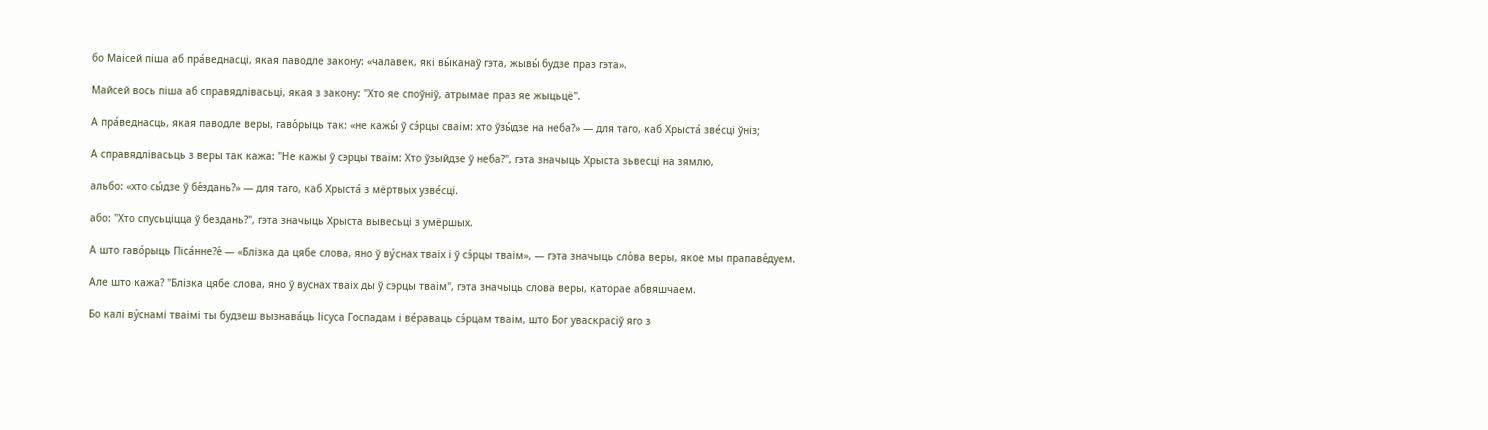бо Маісей піша аб пра́веднасці, якая паводле закону: «чалавек, які вы́канаў гэта, жывы́ будзе праз гэта».

Майсей вось піша аб справядлівасьці, якая з закону: "Хто яе споўніў, атрымае праз яе жыцьцё".

А пра́веднасць, якая паводле веры, гаво́рыць так: «не кажы́ ў сэ́рцы сваім: хто ўзы́дзе на неба?» — для таго, каб Хрыста́ зве́сці ўніз;

А справядлівасьць з веры так кажа: "Не кажы ў сэрцы тваім: Хто ўзыйдзе ў неба?", гэта значыць Хрыста зьвесці на зямлю,

альбо: «хто сы́дзе ў бе́здань?» — для таго, каб Хрыста́ з мёртвых узве́сці.

або: "Хто спусьціцца ў бездань?", гэта значыць Хрыста вывесьці з умёршых.

А што гаво́рыць Піса́нне?е́ — «Блізка да цябе слова, яно ў ву́снах тваіх і ў сэ́рцы тваім», — гэта значыць сло́ва веры, якое мы прапаве́дуем.

Але што кажа? "Блізка цябе слова, яно ў вуснах тваіх ды ў сэрцы тваім", гэта значыць слова веры, каторае абвяшчаем.

Бо калі ву́снамі тваімі ты будзеш вызнава́ць Іісуса Госпадам і ве́раваць сэ́рцам тваім, што Бог уваскрасіў яго з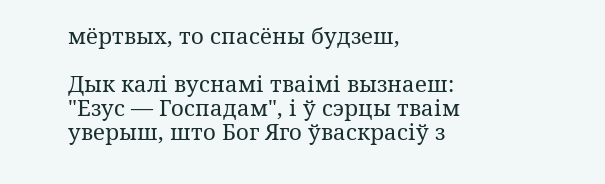мёртвых, то спасёны будзеш,

Дык калі вуснамі тваімі вызнаеш: "Езус — Госпадам", і ў сэрцы тваім уверыш, што Бог Яго ўваскрасіў з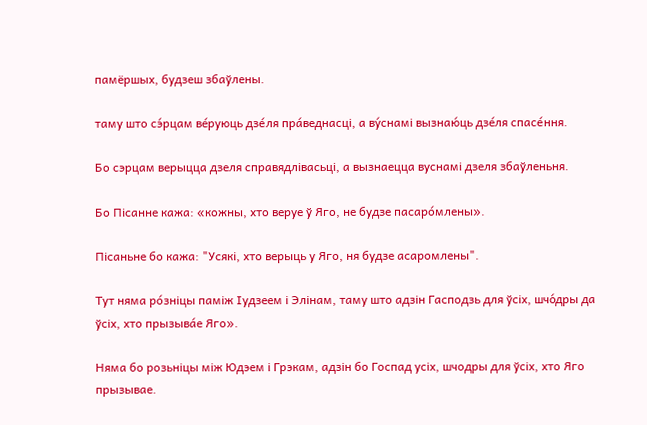памёршых, будзеш збаўлены.

таму што сэ́рцам ве́руюць дзе́ля пра́веднасці, а ву́снамі вызнаю́ць дзе́ля спасе́ння.

Бо сэрцам верыцца дзеля справядлівасьці, а вызнаецца вуснамі дзеля збаўленьня.

Бо Пісанне кажа: «кожны, хто веруе ў Яго, не будзе пасаро́млены».

Пісаньне бо кажа: "Усякі, хто верыць у Яго, ня будзе асаромлены".

Тут няма ро́зніцы паміж Іудзеем і Элінам, таму што адзін Гасподзь для ўсіх, шчо́дры да ўсіх, хто прызыва́е Яго».

Няма бо розьніцы між Юдэем і Грэкам, адзін бо Госпад усіх, шчодры для ўсіх, хто Яго прызывае.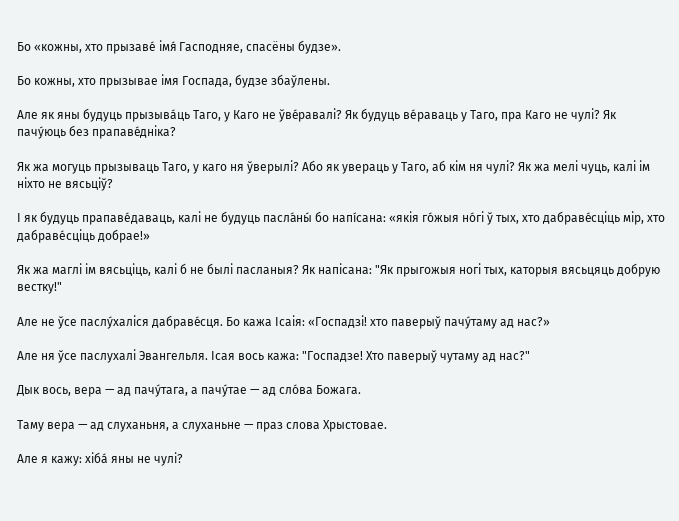Бо «кожны, хто прызаве́ імя́ Гасподняе, спасёны будзе».

Бо кожны, хто прызывае імя Госпада, будзе збаўлены.

Але як яны будуць прызыва́ць Таго, у Каго не ўве́равалі? Як будуць ве́раваць у Таго, пра Каго не чулі? Як пачу́юць без прапаве́дніка?

Як жа могуць прызываць Таго, у каго ня ўверылі? Або як увераць у Таго, аб кім ня чулі? Як жа мелі чуць, калі ім ніхто не вясьціў?

І як будуць прапаве́даваць, калі не будуць пасла́ны́ бо напíсана: «якія го́жыя но́гі ў тых, хто дабраве́сціць мір, хто дабраве́сціць добрае!»

Як жа маглі ім вясьціць, калі б не былі пасланыя? Як напісана: "Як прыгожыя ногі тых, каторыя вясьцяць добрую вестку!"

Але не ўсе паслу́халіся дабраве́сця. Бо кажа Ісаія: «Госпадзі! хто паверыў пачу́таму ад нас?»

Але ня ўсе паслухалі Эвангельля. Ісая вось кажа: "Госпадзе! Хто паверыў чутаму ад нас?"

Дык вось, вера — ад пачу́тага, а пачу́тае — ад сло́ва Божага.

Таму вера — ад слуханьня, а слуханьне — праз слова Хрыстовае.

Але я кажу: хіба́ яны не чулі?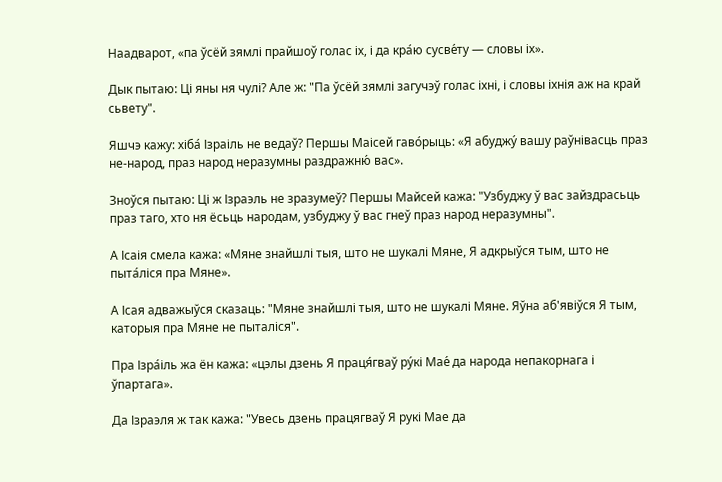Наадварот, «па ўсёй зямлі прайшоў голас іх, і да кра́ю сусве́ту — словы іх».

Дык пытаю: Ці яны ня чулі? Але ж: "Па ўсёй зямлі загучэў голас іхні, і словы іхнія аж на край сьвету".

Яшчэ кажу: хіба́ Ізраіль не ведаў? Першы Маісей гаво́рыць: «Я абуджу́ вашу раўнівасць праз не-народ, праз народ неразумны раздражню́ вас».

Зноўся пытаю: Ці ж Ізраэль не зразумеў? Першы Майсей кажа: "Узбуджу ў вас зайздрасьць праз таго, хто ня ёсьць народам, узбуджу ў вас гнеў праз народ неразумны".

А Ісаія смела кажа: «Мяне знайшлі тыя, што не шукалі Мяне, Я адкрыўся тым, што не пыта́ліся пра Мяне».

А Ісая адважыўся сказаць: "Мяне знайшлі тыя, што не шукалі Мяне. Яўна аб'явіўся Я тым, каторыя пра Мяне не пыталіся".

Пра Ізра́іль жа ён кажа: «цэлы дзень Я праця́гваў ру́кі Мае́ да народа непакорнага і ўпартага».

Да Ізраэля ж так кажа: "Увесь дзень працягваў Я рукі Мае да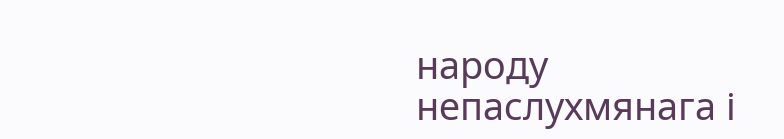народу непаслухмянага і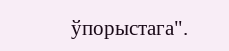ўпорыстага".